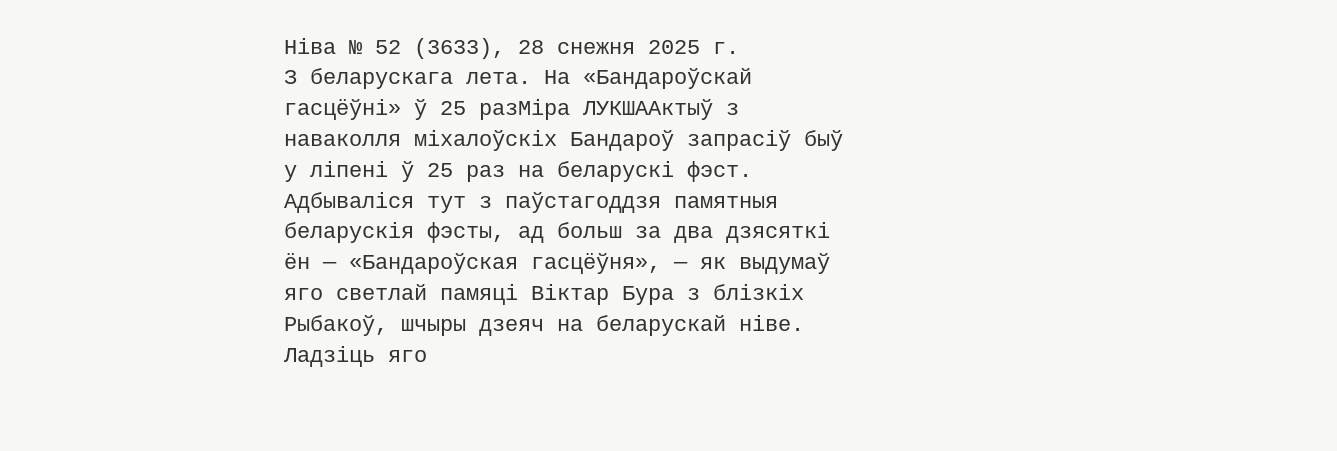Ніва № 52 (3633), 28 cнежня 2025 г.
З беларускага лета. На «Бандароўскай гасцёўні» ў 25 разМіра ЛУКШААктыў з наваколля міхалоўскіх Бандароў запрасіў быў у ліпені ў 25 раз на беларускі фэст. Адбываліся тут з паўстагоддзя памятныя беларускія фэсты, ад больш за два дзясяткі ён — «Бандароўская гасцёўня», — як выдумаў яго светлай памяці Віктар Бура з блізкіх Рыбакоў, шчыры дзеяч на беларускай ніве. Ладзіць яго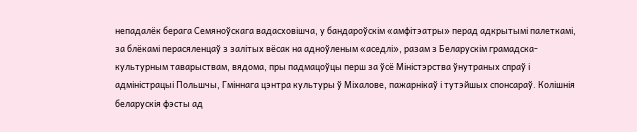непадалёк берага Семяноўскага вадасховішча, у бандароўскім «амфітэатры» перад адкрытымі палеткамі, за блёкамі перасяленцаў з залітых вёсак на адноўленым «аседлі», разам з Беларускім грамадска-культурным таварыствам, вядома, пры падмацоўцы перш за ўсё Міністэрства ўнутраных спраў і адміністрацыі Польшчы, Гміннага цэнтра культуры ў Міхалове, пажарнікаў і тутэйшых спонсараў. Колішнія беларускія фэсты ад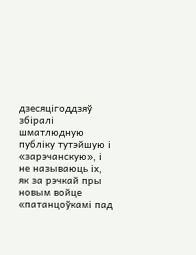дзесяцігоддзяў збіралі шматлюдную публіку тутэйшую і «зарэчанскую», і не называюць іх, як за рэчкай пры новым войце «патанцоўкамі пад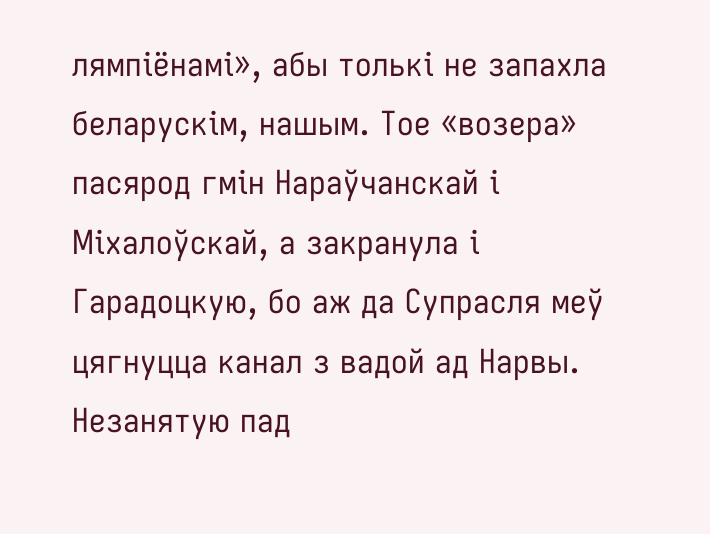лямпіёнамі», абы толькі не запахла беларускім, нашым. Тое «возера» пасярод гмін Нараўчанскай і Міхалоўскай, а закранула і Гарадоцкую, бо аж да Супрасля меў цягнуцца канал з вадой ад Нарвы. Незанятую пад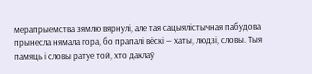мерапрыемства зямлю вярнулі, але тая сацыялістычная пабудова прынесла нямала гора, бо прапалі вёскі — хаты, людзі, словы. Тыя памяць і словы ратуе той, хто даклаў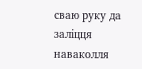сваю руку да заліцця наваколля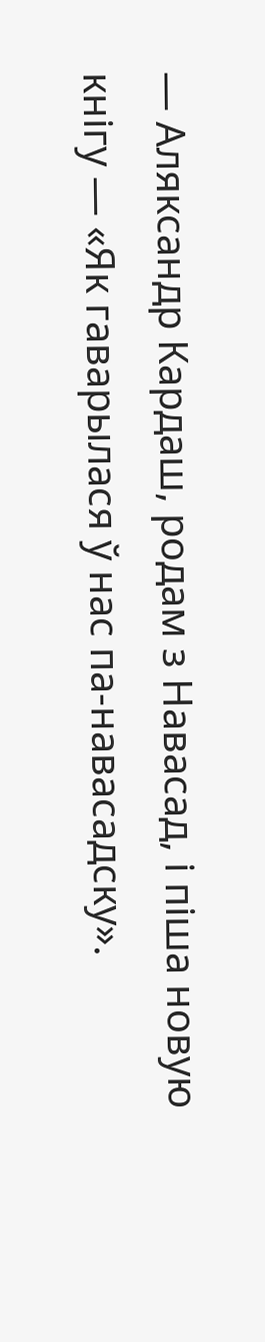— Аляксандр Кардаш, родам з Навасад, і піша новую кнігу — «Як гаварылася ў нас па-навасадску».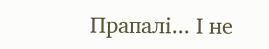Прапалі... І не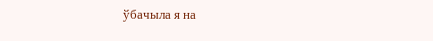ўбачыла я на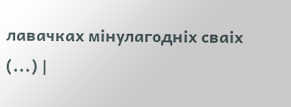лавачках мінулагодніх сваіх (...) |